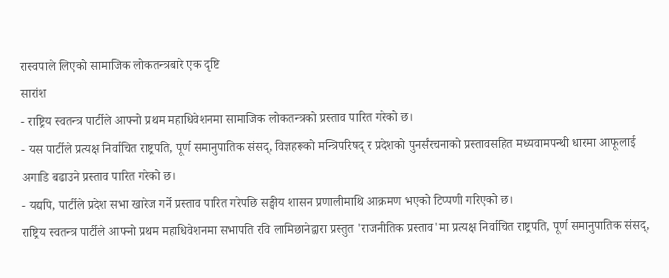रास्वपाले लिएको सामाजिक लोकतन्त्रबारे एक दृष्टि
सारांश
- राष्ट्रिय स्वतन्त्र पार्टीले आफ्नो प्रथम महाधिवेशनमा सामाजिक लोकतन्त्रको प्रस्ताव पारित गरेको छ।
- यस पार्टीले प्रत्यक्ष निर्वाचित राष्ट्रपति, पूर्ण समानुपातिक संसद्, विज्ञहरूको मन्त्रिपरिषद् र प्रदेशको पुनर्संरचनाको प्रस्तावसहित मध्यवामपन्थी धारमा आफूलाई अगाडि बढाउने प्रस्ताव पारित गरेको छ।
- यद्यपि, पार्टीले प्रदेश सभा खारेज गर्ने प्रस्ताव पारित गरेपछि सङ्घीय शासन प्रणालीमाथि आक्रमण भएको टिप्पणी गरिएको छ।
राष्ट्रिय स्वतन्त्र पार्टीले आफ्नो प्रथम महाधिवेशनमा सभापति रवि लामिछानेद्वारा प्रस्तुत 'राजनीतिक प्रस्ताव'मा प्रत्यक्ष निर्वाचित राष्ट्रपति, पूर्ण समानुपातिक संसद्,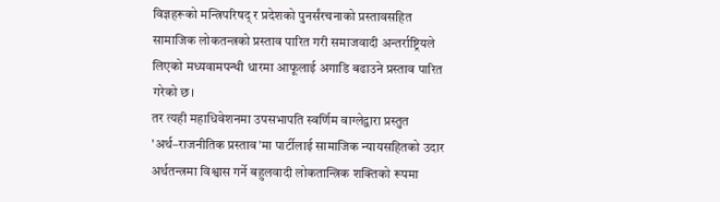विज्ञहरूको मन्त्रिपरिषद् र प्रदेशको पुनर्संरचनाको प्रस्तावसहित सामाजिक लोकतन्त्रको प्रस्ताव पारित गरी समाजवादी अन्तर्राष्ट्रियले लिएको मध्यवामपन्थी धारमा आफूलाई अगाडि बढाउने प्रस्ताव पारित गरेको छ।
तर त्यही महाधिवेशनमा उपसभापति स्वर्णिम वाग्लेद्वारा प्रस्तुत 'अर्थ–राजनीतिक प्रस्ताव'मा पार्टीलाई सामाजिक न्यायसहितको उदार अर्थतन्त्रमा विश्वास गर्ने बहुलवादी लोकतान्त्रिक शक्तिको रूपमा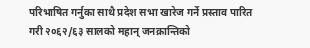परिभाषित गर्नुका साथै प्रदेश सभा खारेज गर्ने प्रस्ताव पारित गरी २०६२/६३ सालको महान् जनक्रान्तिको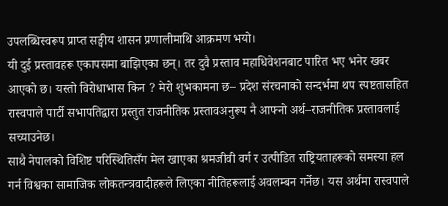उपलब्धिस्वरूप प्राप्त सङ्घीय शासन प्रणालीमाथि आक्रमण भयो।
यी दुई प्रस्तावहरू एकापसमा बाझिएका छन्। तर दुवै प्रस्ताव महाधिवेशनबाट पारित भए भनेर खबर आएको छ। यस्तो विरोधाभास किन ? मेरो शुभकामना छ– प्रदेश संरचनाको सन्दर्भमा थप स्पष्टतासहित रास्वपाले पार्टी सभापतिद्वारा प्रस्तुत राजनीतिक प्रस्तावअनुरूप नै आफ्नो अर्थ–राजनीतिक प्रस्तावलाई सच्याउनेछ।
साथै नेपालको विशिष्ट परिस्थितिसँग मेल खाएका श्रमजीवी वर्ग र उत्पीडित राष्ट्रियताहरूको समस्या हल गर्न विश्वका सामाजिक लोकतन्त्रवादीहरूले लिएका नीतिहरूलाई अवलम्बन गर्नेछ। यस अर्थमा रास्वपाले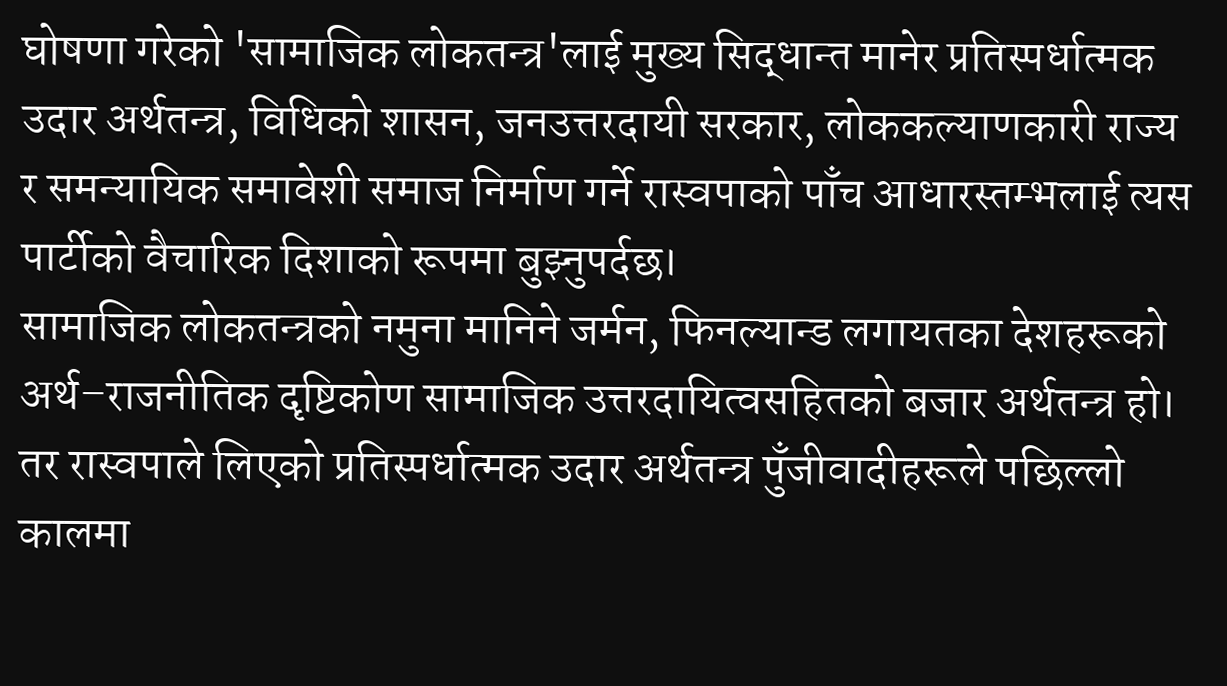घोषणा गरेको 'सामाजिक लोकतन्त्र'लाई मुख्य सिद्धान्त मानेर प्रतिस्पर्धात्मक उदार अर्थतन्त्र, विधिको शासन, जनउत्तरदायी सरकार, लोककल्याणकारी राज्य र समन्यायिक समावेशी समाज निर्माण गर्ने रास्वपाको पाँच आधारस्तम्भलाई त्यस पार्टीको वैचारिक दिशाको रूपमा बुझ्नुपर्दछ।
सामाजिक लोकतन्त्रको नमुना मानिने जर्मन, फिनल्यान्ड लगायतका देशहरूको अर्थ–राजनीतिक दृष्टिकोण सामाजिक उत्तरदायित्वसहितको बजार अर्थतन्त्र हो। तर रास्वपाले लिएको प्रतिस्पर्धात्मक उदार अर्थतन्त्र पुँजीवादीहरूले पछिल्लो कालमा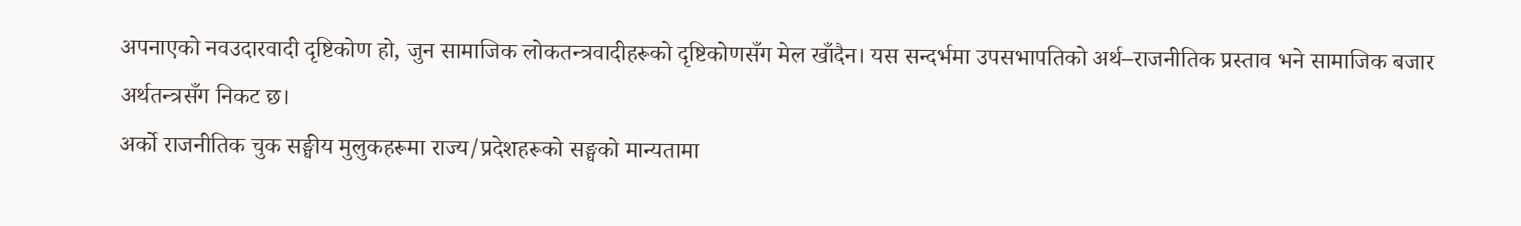अपनाएको नवउदारवादी दृष्टिकोण हो, जुन सामाजिक लोकतन्त्रवादीहरूको दृष्टिकोणसँग मेल खाँदैन। यस सन्दर्भमा उपसभापतिको अर्थ–राजनीतिक प्रस्ताव भने सामाजिक बजार अर्थतन्त्रसँग निकट छ।
अर्को राजनीतिक चुक सङ्घीय मुलुकहरूमा राज्य/प्रदेशहरूको सङ्घको मान्यतामा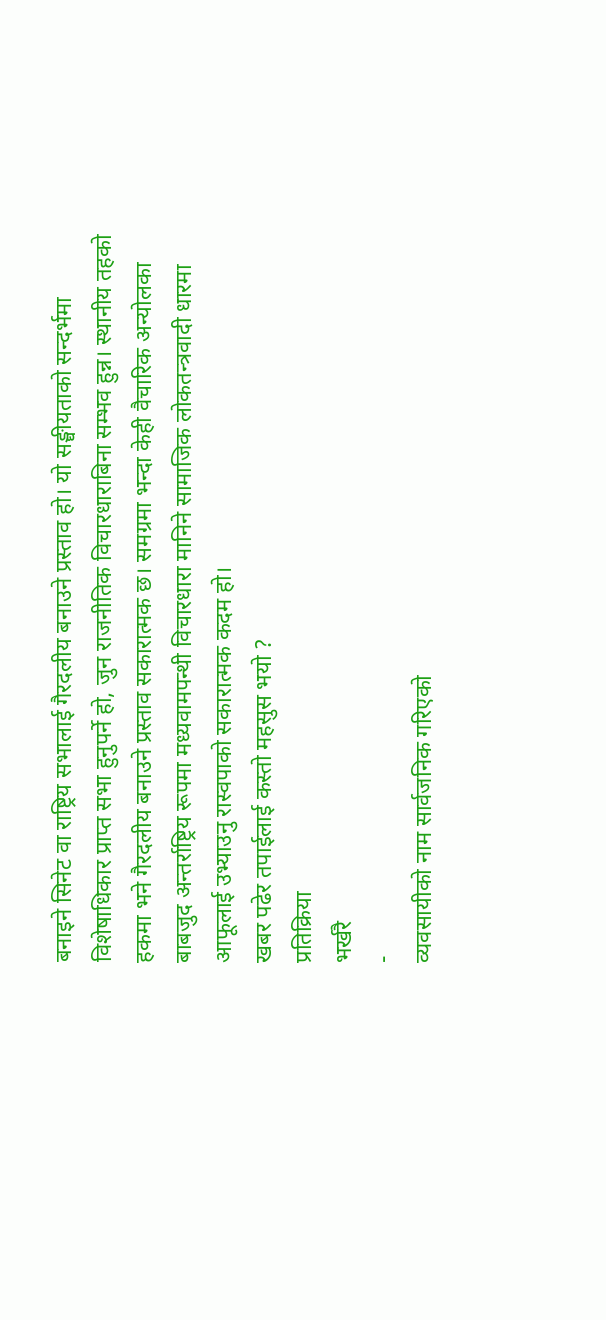बनाइने सिनेट वा राष्ट्रिय सभालाई गैरदलीय बनाउने प्रस्ताव हो। यो सङ्घीयताको सन्दर्भमा विशेषाधिकार प्राप्त सभा हुनुपर्ने हो, जुन राजनीतिक विचारधाराबिना सम्भव हुन्न। स्थानीय तहको हकमा भने गैरदलीय बनाउने प्रस्ताव सकारात्मक छ। समग्रमा भन्दा केही वैचारिक अन्योलका बाबजुद अन्तर्राष्ट्रिय रूपमा मध्यवामपन्थी विचारधारा मानिने सामाजिक लोकतन्त्रवादी धारमा आफूलाई उभ्याउनु रास्वपाको सकारात्मक कदम हो।
खबर पढेर तपाईलाई कस्तो महसुस भयो ?
प्रतिक्रिया
भर्खरै
-
व्यवसायीको नाम सार्वजनिक गरिएको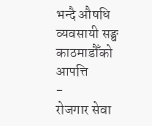भन्दै औषधि व्यवसायी सङ्घ काठमाडौँको आपत्ति
-
रोजगार सेवा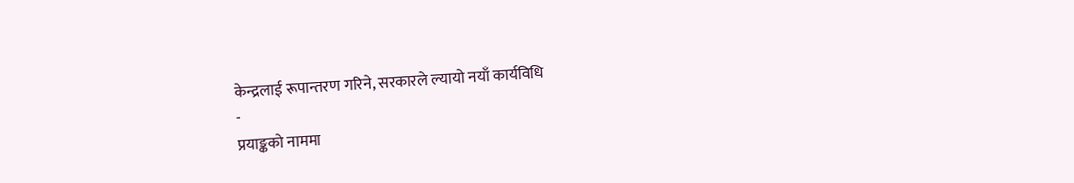केन्द्रलाई रूपान्तरण गरिने, सरकारले ल्यायो नयाँ कार्यविधि
-
प्रयाङ्कको नाममा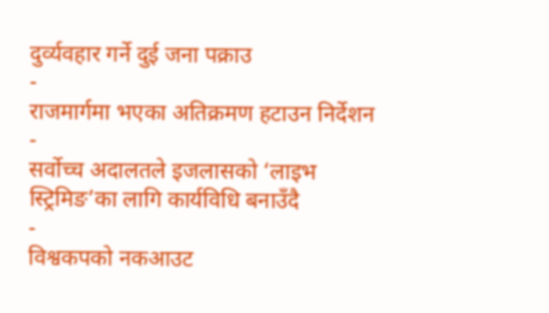दुर्व्यवहार गर्ने दुई जना पक्राउ
-
राजमार्गमा भएका अतिक्रमण हटाउन निर्देशन
-
सर्वोच्च अदालतले इजलासको ‘लाइभ स्ट्रिमिङ’का लागि कार्यविधि बनाउँदै
-
विश्वकपको नकआउट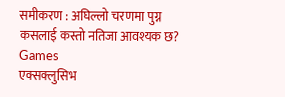समीकरण : अघिल्लो चरणमा पुग्न कसलाई कस्तो नतिजा आवश्यक छ?
Games
एक्सक्लुसिभ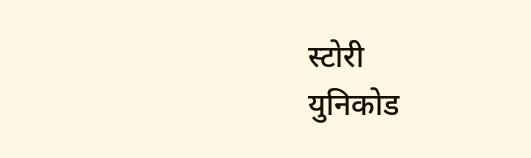स्टोरी
युनिकोड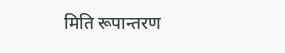मिति रूपान्तरण